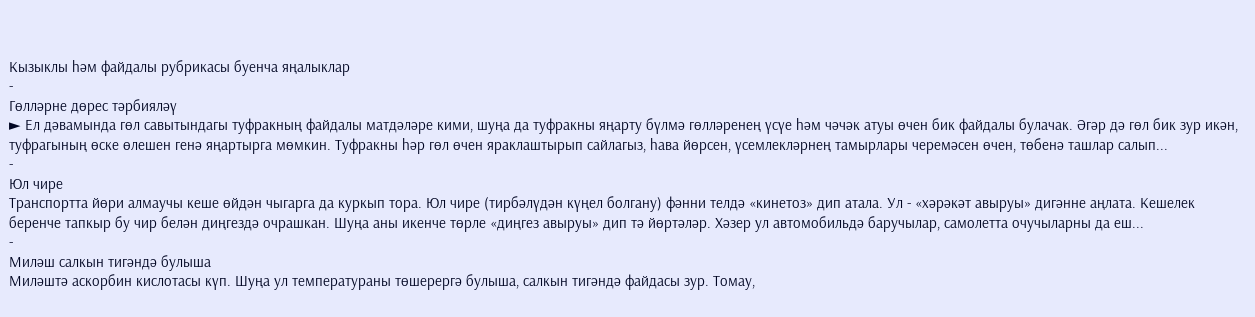Кызыклы һәм файдалы рубрикасы буенча яңалыклар
-
Гөлләрне дөрес тәрбияләү
► Ел дәвамында гөл савытындагы туфракның файдалы матдәләре кими, шуңа да туфракны яңарту бүлмә гөлләренең үсүе һәм чәчәк атуы өчен бик файдалы булачак. Әгәр дә гөл бик зур икән, туфрагының өске өлешен генә яңартырга мөмкин. Туфракны һәр гөл өчен яраклаштырып сайлагыз, һава йөрсен, үсемлекләрнең тамырлары черемәсен өчен, төбенә ташлар салып...
-
Юл чире
Транспортта йөри алмаучы кеше өйдән чыгарга да куркып тора. Юл чире (тирбәлүдән күңел болгану) фәнни телдә «кинетоз» дип атала. Ул - «хәрәкәт авыруы» дигәнне аңлата. Кешелек беренче тапкыр бу чир белән диңгездә очрашкан. Шуңа аны икенче төрле «диңгез авыруы» дип тә йөртәләр. Хәзер ул автомобильдә баручылар, самолетта очучыларны да еш...
-
Миләш салкын тигәндә булыша
Миләштә аскорбин кислотасы күп. Шуңа ул температураны төшерергә булыша, салкын тигәндә файдасы зур. Томау,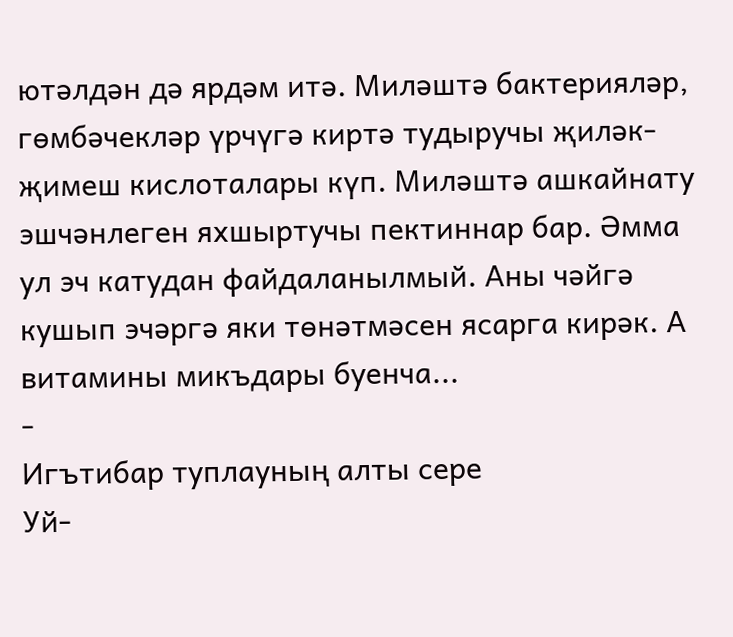ютәлдән дә ярдәм итә. Миләштә бактерияләр, гөмбәчекләр үрчүгә киртә тудыручы җиләк-җимеш кислоталары күп. Миләштә ашкайнату эшчәнлеген яхшыртучы пектиннар бар. Әмма ул эч катудан файдаланылмый. Аны чәйгә кушып эчәргә яки төнәтмәсен ясарга кирәк. А витамины микъдары буенча...
-
Игътибар туплауның алты сере
Уй-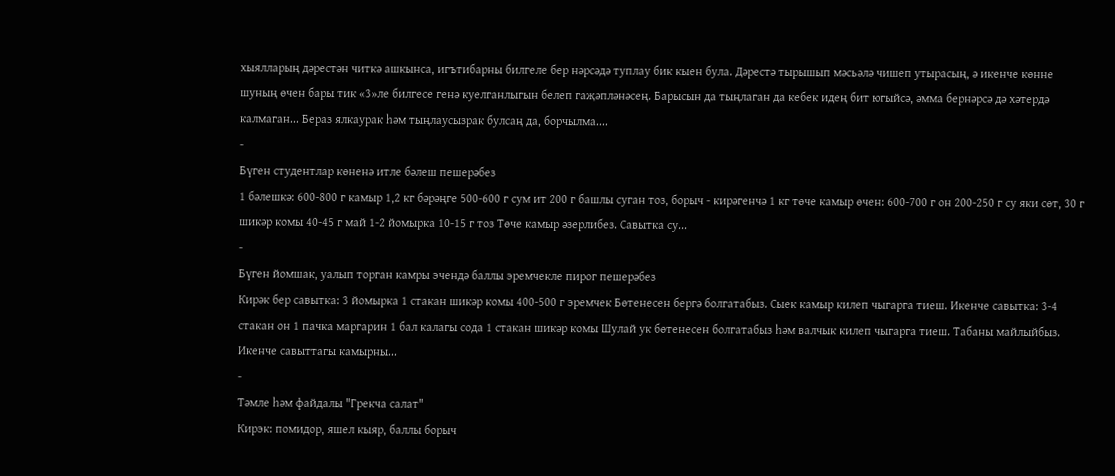хыялларың дәрестән читкә ашкынса, игътибарны билгеле бер нәрсәдә туплау бик кыен була. Дәрестә тырышып мәсьәлә чишеп утырасың, ә икенче көнне шуның өчен бары тик «3»ле билгесе генә куелганлыгын белеп гаҗәпләнәсең. Барысын да тыңлаган да кебек идең бит югыйсә, әмма бернәрсә дә хәтердә калмаган... Бераз ялкаурак һәм тыңлаусызрак булсаң да, борчылма....
-
Бүген студентлар көненә итле бәлеш пешерәбез
1 бәлешкә: 600-800 г камыр 1,2 кг бәрәңге 500-600 г сум ит 200 г башлы суган тоз, борыч - кирәгенчә 1 кг төче камыр өчен: 600-700 г он 200-250 г су яки сөт, 30 г шикәр комы 40-45 г май 1-2 йомырка 10-15 г тоз Төче камыр әзерлибез. Савытка су...
-
Бүген йомшак, уалып торган камры эчендә баллы эремчекле пирог пешерәбез
Кирәк бер савытка: 3 йомырка 1 стакан шикәр комы 400-500 г эремчек Бөтенесен бергә болгатабыз. Сыек камыр килеп чыгарга тиеш. Икенче савытка: 3-4 стакан он 1 пачка маргарин 1 бал калагы сода 1 стакан шикәр комы Шулай ук бөтенесен болгатабыз һәм валчык килеп чыгарга тиеш. Табаны майлыйбыз. Икенче савыттагы камырны...
-
Тәмле һәм файдалы "Грекча салат"
Кирэк: помидор, яшел кыяр, баллы борыч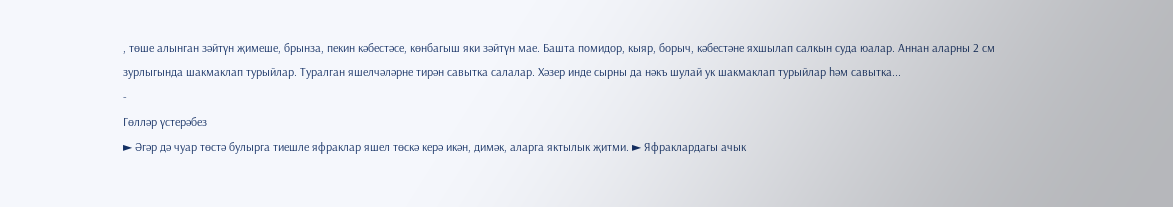, төше алынган зәйтүн җимеше, брынза, пекин кәбестәсе, көнбагыш яки зәйтүн мае. Башта помидор, кыяр, борыч, кәбестәне яхшылап салкын суда юалар. Аннан аларны 2 см зурлыгында шакмаклап турыйлар. Туралган яшелчәләрне тирән савытка салалар. Хәзер инде сырны да нәкъ шулай ук шакмаклап турыйлар һәм савытка...
-
Гөлләр үстерәбез
► Әгәр дә чуар төстә булырга тиешле яфраклар яшел төскә керә икән, димәк, аларга яктылык җитми. ► Яфраклардагы ачык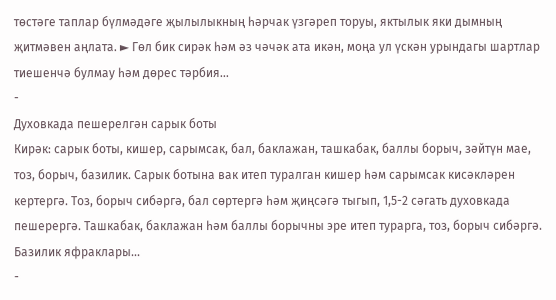төстәге таплар бүлмәдәге җылылыкның һәрчак үзгәреп торуы, яктылык яки дымның җитмәвен аңлата. ► Гөл бик сирәк һәм әз чәчәк ата икән, моңа ул үскән урындагы шартлар тиешенчә булмау һәм дөрес тәрбия...
-
Духовкада пешерелгән сарык боты
Кирәк: сарык боты, кишер, сарымсак, бал, баклажан, ташкабак, баллы борыч, зәйтүн мае, тоз, борыч, базилик. Сарык ботына вак итеп туралган кишер һәм сарымсак кисәкләрен кертергә. Тоз, борыч сибәргә, бал сөртергә һәм җиңсәгә тыгып, 1,5-2 сәгать духовкада пешерергә. Ташкабак, баклажан һәм баллы борычны эре итеп турарга, тоз, борыч сибәргә. Базилик яфраклары...
-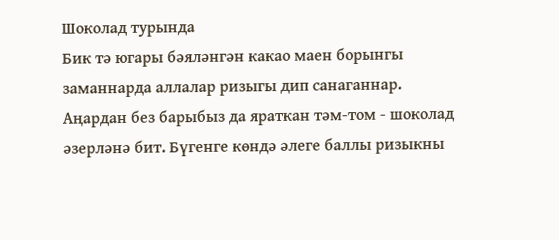Шоколад турында
Бик тә югары бәяләнгән какао маен борынгы заманнарда аллалар ризыгы дип санаганнар. Аңардан без барыбыз да яраткан тәм-том - шоколад әзерләнә бит. Бүгенге көндә әлеге баллы ризыкны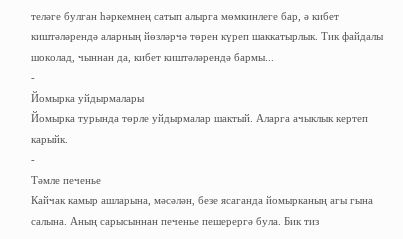теләге булган һәркемнең сатып алырга мөмкинлеге бар, ә кибет киштәләрендә аларның йөзләрчә төрен күреп шаккатырлык. Тик файдалы шоколад, чыннан да, кибет киштәләрендә бармы...
-
Йомырка уйдырмалары
Йомырка турында төрле уйдырмалар шактый. Аларга ачыклык кертеп карыйк.
-
Тәмле печенье
Кайчак камыр ашларына, мәсәлән, безе ясаганда йомырканың агы гына салына. Аның сарысыннан печенье пешерергә була. Бик тиз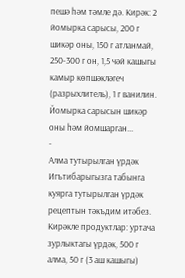пешә һәм тәмле дә. Кирәк: 2 йомырка сарысы, 200 г шикәр оны, 150 г атланмай, 250-300 г он, 1,5 чәй кашыгы камыр көпшәкләгеч (разрыхлитель), 1 г ванилин. Йомырка сарысын шикәр оны һәм йомшарган...
-
Алма тутырылган үрдәк
Игътибарыгызга табынга куярга тутырылган үрдәк рецептын тәкъдим итәбез. Кирәкле продуктлар: уртача зурлыктагы үрдәк, 500 г алма, 50 г (3 аш кашыгы)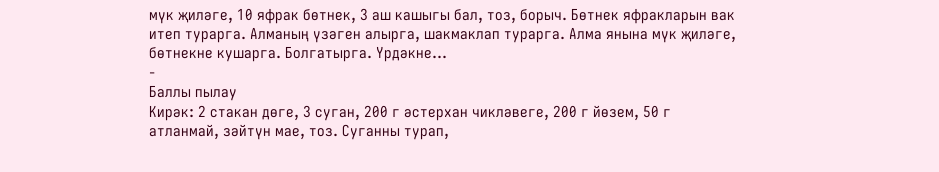мүк җиләге, 10 яфрак бөтнек, 3 аш кашыгы бал, тоз, борыч. Бөтнек яфракларын вак итеп турарга. Алманың үзәген алырга, шакмаклап турарга. Алма янына мүк җиләге, бөтнекне кушарга. Болгатырга. Үрдәкне...
-
Баллы пылау
Кирәк: 2 стакан дөге, 3 суган, 200 г әстерхан чикләвеге, 200 г йөзем, 50 г атланмай, зәйтүн мае, тоз. Суганны турап,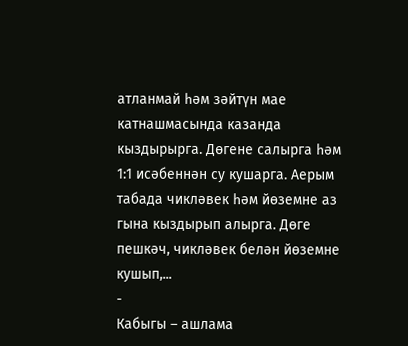атланмай һәм зәйтүн мае катнашмасында казанда кыздырырга. Дөгене салырга һәм 1:1 исәбеннән су кушарга. Аерым табада чикләвек һәм йөземне аз гына кыздырып алырга. Дөге пешкәч, чикләвек белән йөземне кушып,...
-
Кабыгы – ашлама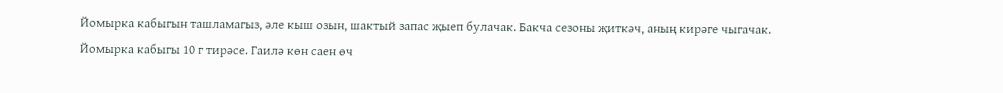Йомырка кабыгын ташламагыз, әле кыш озын, шактый запас җыеп булачак. Бакча сезоны җиткәч, аның кирәге чыгачак. Йомырка кабыгы 10 г тирәсе. Гаилә көн саен өч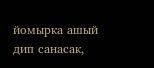йомырка ашый дип санасак,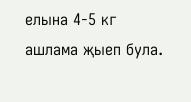елына 4-5 кг ашлама җыеп була.